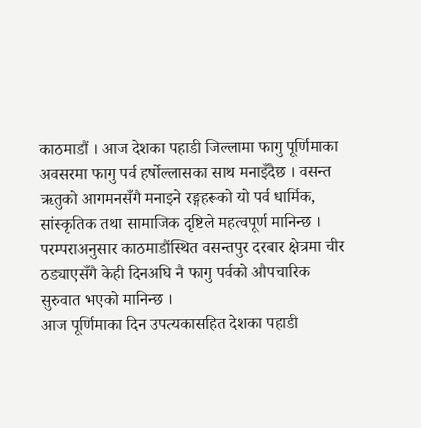काठमाडौं । आज देशका पहाडी जिल्लामा फागु पूर्णिमाका अवसरमा फागु पर्व हर्षोल्लासका साथ मनाइँदैछ । वसन्त ऋतुको आगमनसँगै मनाइने रङ्गहरूको यो पर्व धार्मिक, सांस्कृतिक तथा सामाजिक दृष्टिले महत्वपूर्ण मानिन्छ ।
परम्पराअनुसार काठमाडौंस्थित वसन्तपुर दरबार क्षेत्रमा चीर ठड्याएसँगै केही दिनअघि नै फागु पर्वको औपचारिक सुरुवात भएको मानिन्छ ।
आज पूर्णिमाका दिन उपत्यकासहित देशका पहाडी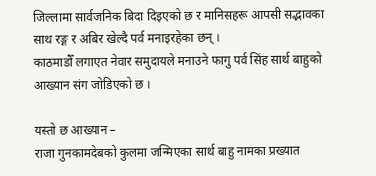जिल्लामा सार्वजनिक बिदा दिइएको छ र मानिसहरू आपसी सद्भावका साथ रङ्ग र अबिर खेल्दै पर्व मनाइरहेका छन् ।
काठमाडौँ लगाएत नेवार समुदायले मनाउने फागु पर्व सिंह सार्थ बाहुको आख्यान संग जोडिएको छ ।

यस्तो छ आख्यान –
राजा गुनकामदेबको कुलमा जन्मिएका सार्थ बाहु नामका प्रख्यात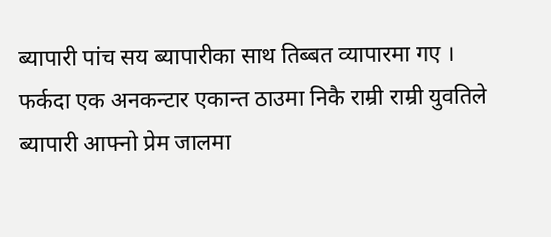ब्यापारी पांच सय ब्यापारीका साथ तिब्बत व्यापारमा गए । फर्कदा एक अनकन्टार एकान्त ठाउमा निकै राम्री राम्री युवतिले ब्यापारी आफ्नो प्रेम जालमा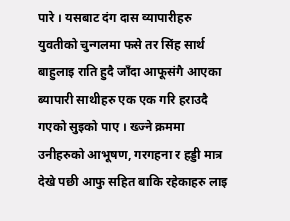पारे । यसबाट दंग दास व्यापारीहरु युवतीको चुन्गलमा फसे तर सिंह सार्थ बाहुलाइ राति हुदै जाँदा आफूसंगै आएका ब्यापारी साथीहरु एक एक गरि हराउदै गएको सुइको पाए । ख्ज्ने क्रममा उनीहरुको आभूषण, गरगहना र हड्डी मात्र देखे पछी आफु सहित बाकि रहेकाहरु लाइ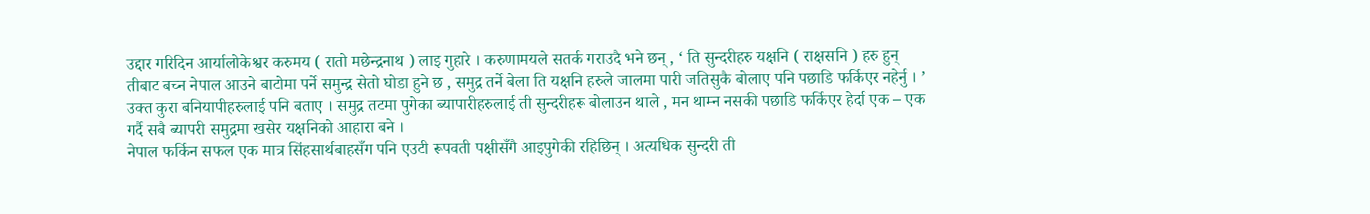उद्दार गरिदिन आर्यालोकेश्वर करुमय ( रातो मछेन्द्रनाथ ) लाइ गुहारे । करुणामयले सतर्क गराउदै भने छन् , ‘ ति सुन्दरीहरु यक्षनि ( राक्षसनि ) हरु हुन् तीबाट बच्न नेपाल आउने बाटोमा पर्ने समुन्द्र सेतो घोडा हुने छ , समुद्र तर्ने बेला ति यक्षनि हरुले जालमा पारी जतिसुकै बोलाए पनि पछाडि फर्किएर नहेर्नु । ’ उक्त कुरा बनियापीहरुलाई पनि बताए । समुद्र तटमा पुगेका ब्यापारीहरुलाई ती सुन्दरीहरू बोलाउन थाले , मन थाम्न नसकी पछाडि फर्किएर हेर्दा एक – एक गर्दै सबै ब्यापरी समुद्रमा खसेर यक्षनिको आहारा बने ।
नेपाल फर्किन सफल एक मात्र सिंहसार्थबाहसँग पनि एउटी रूपवती पक्षीसँगै आइपुगेकी रहिछिन् । अत्यधिक सुन्दरी ती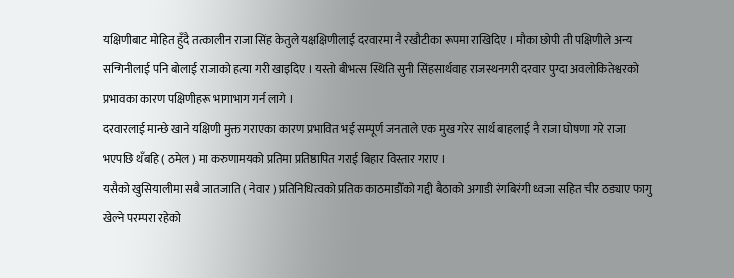यक्षिणीबाट मोहित हुँदै तत्कालीन राजा सिंह केतुले यक्षक्षिणीलाई दरवारमा नै रखौटीका रूपमा राखिदिए । मौका छोपी ती पक्षिणीले अन्य सन्गिनीलाई पनि बोलाई राजाको हत्या गरी खाइदिए । यस्तो बीभत्स स्थिति सुनी सिंहसार्थवाह राजस्थनगरी दरवार पुग्दा अवलोकितेश्वरको प्रभावका कारण पक्षिणीहरू भागाभाग गर्न लागे ।
दरवारलाई मान्छे खाने यक्षिणी मुक्त गराएका कारण प्रभावित भई सम्पूर्ण जनताले एक मुख गरेर सार्थ बाहलाई नै राजा घोषणा गरे राजा भएपछि थँबहि ( ठमेल ) मा करुणामयको प्रतिमा प्रतिष्ठापित गराई बिहार विस्तार गराए ।
यसैको खुसियालीमा सबै जातजाति ( नेवार ) प्रतिनिधित्वको प्रतिक काठमाडौँको गद्दी बैठाको अगाडी रंगबिरंगी ध्वजा सहित चीर ठड्याए फागु खेल्ने परम्परा रहेको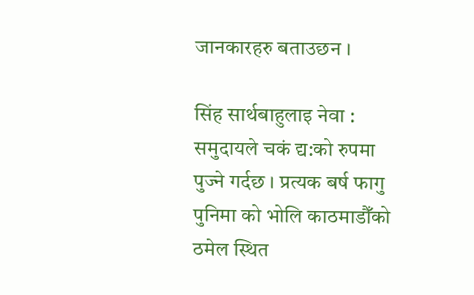जानकारहरु बताउछन ।

सिंह सार्थबाहुलाइ नेवा : समुदायले चकं द्य:को रुपमा पुज्ने गर्दछ । प्रत्यक बर्ष फागु पुनिमा को भोलि काठमाडौँको ठमेल स्थित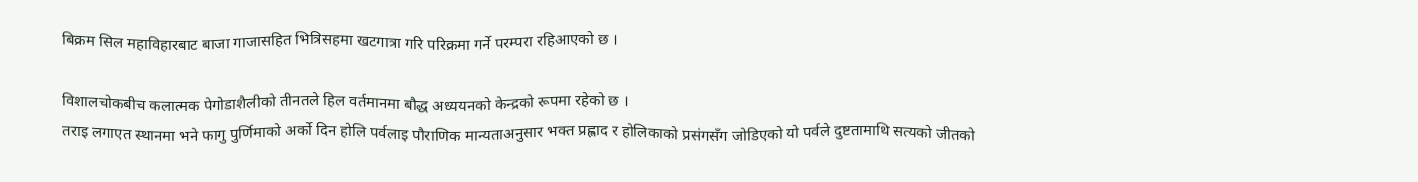बिक्रम सिल महाविहारबाट बाजा गाजासहित भित्रिसहमा खटगात्रा गरि परिक्रमा गर्ने परम्परा रहिआएको छ ।

विशालचोकबीच कलात्मक पेगोडाशैलीको तीनतले हिल वर्तमानमा बौद्ध अध्ययनको केन्द्रको रूपमा रहेको छ ।
तराइ लगाएत स्थानमा भने फागु पुर्णिमाको अर्को दिन होलि पर्वलाइ पौराणिक मान्यताअनुसार भक्त प्रह्लाद र होलिकाको प्रसंगसँग जोडिएको यो पर्वले दुष्टतामाथि सत्यको जीतको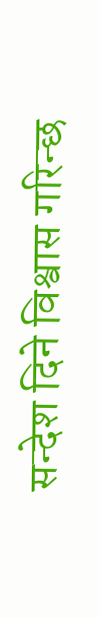सन्देश दिने विश्वास गरिन्छ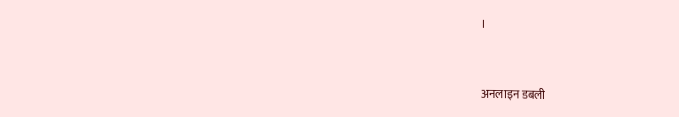।


अनलाइन डबली